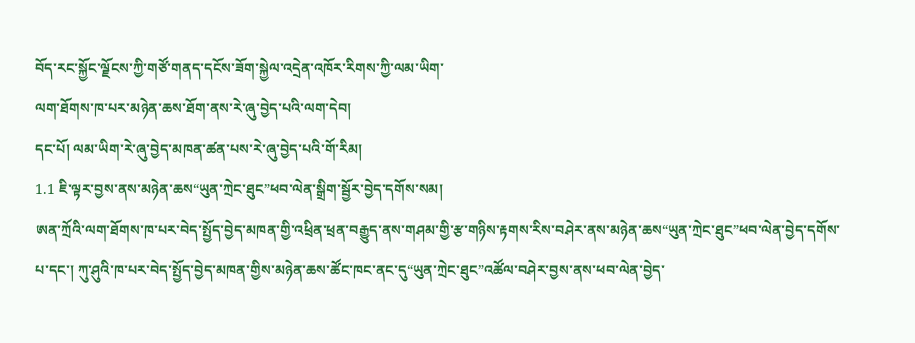བོད་རང་སྐྱོང་ལྗོངས་ཀྱི་གཙོ་གནད་དངོས་ཟོག་སྐྱེལ་འདྲེན་འཁོར་རིགས་ཀྱི་ལམ་ཡིག་
ལག་ཐོགས་ཁ་པར་མཉེན་ཆས་ཐོག་ནས་རེ་ཞུ་བྱེད་པའི་ལག་དེབ།
དང་པོ། ལམ་ཡིག་རེ་ཞུ་བྱེད་མཁན་ཚན་པས་རེ་ཞུ་བྱེད་པའི་གོ་རིམ།
1.1 ཇི་ལྟར་བྱས་ནས་མཉེན་ཆས“ཡུན་ཀྲེང་ཐུང”ཕབ་ལེན་སྒྲིག་སྦྱོར་བྱེད་དགོས་སམ།
ཨན་ཀྲོའི་ལག་ཐོགས་ཁ་པར་བེད་སྤྱོད་བྱེད་མཁན་གྱི་འཕྲིན་ཕྲན་བརྒྱུད་ནས་གཤམ་གྱི་རྩ་གཉིས་རྟགས་རིས་བཤེར་ནས་མཉེན་ཆས“ཡུན་ཀྲེང་ཐུང”ཕབ་ལེན་བྱེད་དགོས་པ་དང་། ཀུ་ཤུའི་ཁ་པར་བེད་སྤྱོད་བྱེད་མཁན་གྱིས་མཉེན་ཆས་ཚོང་ཁང་ནང་དུ“ཡུན་ཀྲེང་ཐུང”འཚོལ་བཤེར་བྱས་ནས་ཕབ་ལེན་བྱེད་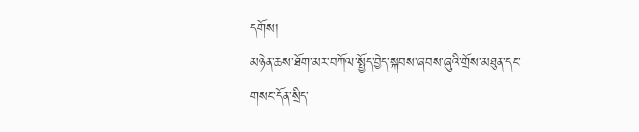དགོས།
མཉེན་ཆས་ཐོག་མར་བཀོལ་སྤྱོད་བྱེད་སྐབས་ཞབས་ཞུའི་གྲོས་མཐུན་དང་གསང་དོན་སྲིད་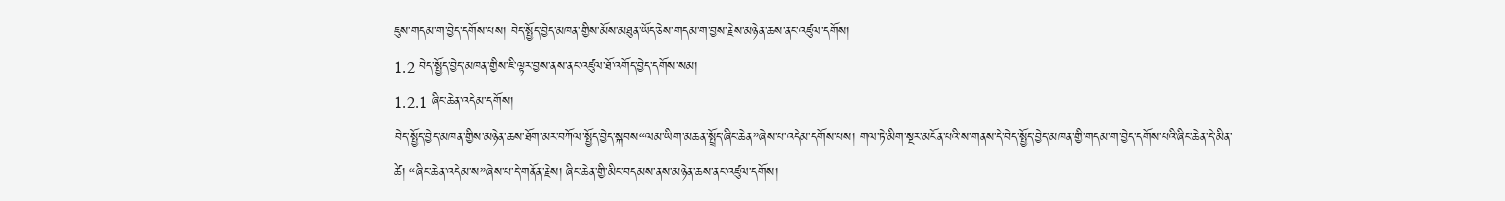ཇུས་གདམ་ག་བྱེད་དགོས་པས། བེད་སྤྱོད་བྱེད་མཁན་གྱིས་མོས་མཐུན་ཡོད་ཅེས་གདམ་ག་བྱས་རྗེས་མཉེན་ཆས་ནང་འཛུལ་དགོས།
1.2 བེད་སྤྱོད་བྱེད་མཁན་གྱིས་ཇི་ལྟར་བྱས་ནས་ནང་འཛུལ་ཐོ་འགོད་བྱེད་དགོས་སམ།
1.2.1 ཞིང་ཆེན་འདེམ་དགོས།
བེད་སྤྱོད་བྱེད་མཁན་གྱིས་མཉེན་ཆས་ཐོག་མར་བཀོལ་སྤྱོད་བྱེད་སྐབས“ལམ་ཡིག་མཆན་སྤྲོད་ཞིང་ཆེན”ཞེས་པ་འདེམ་དགོས་པས། གལ་ཏེ་མིག་སྔར་མངོན་པའི་ས་གནས་དེ་བེད་སྤྱོད་བྱེད་མཁན་གྱི་གདམ་ག་བྱེད་དགོས་པའི་ཞིང་ཆེན་དེ་མིན་ཚེ། “ཞིང་ཆེན་འདེམ་ས”ཞེས་པ་དེ་གནོན་རྗེས། ཞིང་ཆེན་གྱི་མིང་བདམས་ནས་མཉེན་ཆས་ནང་འཛུལ་དགོས།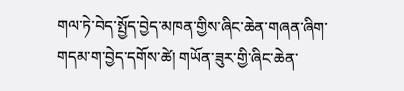གལ་ཏེ་བེད་སྤྱོད་བྱེད་མཁན་གྱིས་ཞིང་ཆེན་གཞན་ཞིག་གདམ་ག་བྱེད་དགོས་ཚེ། གཡོན་ཟུར་གྱི་ཞིང་ཆེན་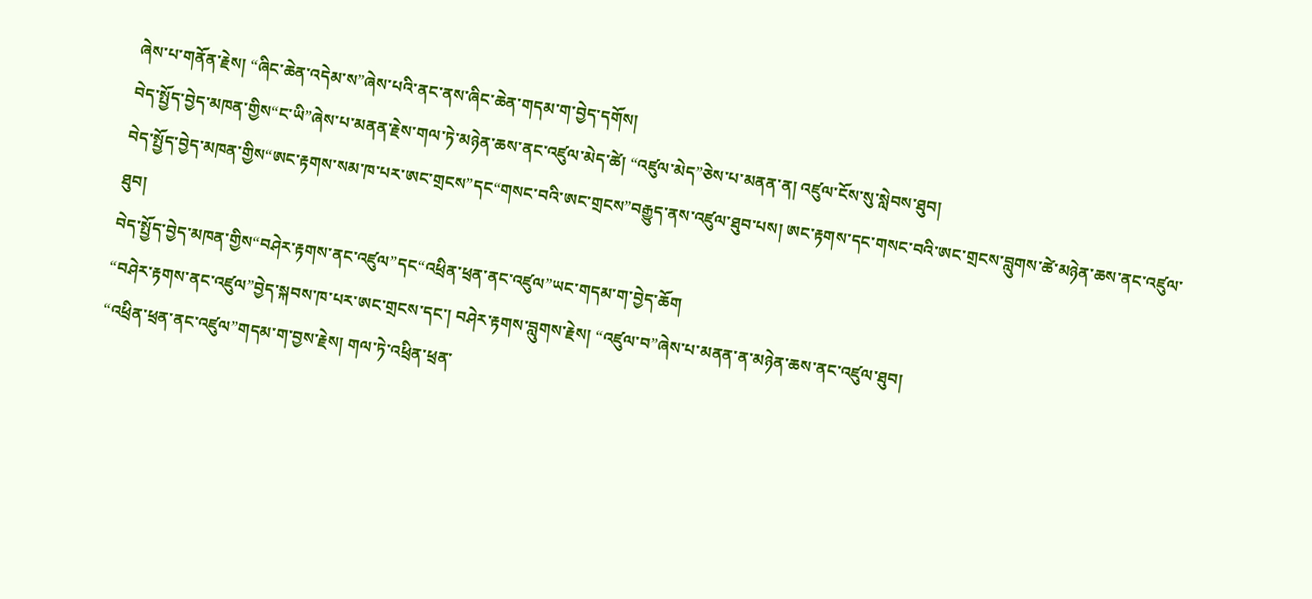ཞེས་པ་གནོན་རྗེས། “ཞིང་ཆེན་འདེམ་ས”ཞེས་པའི་ནང་ནས་ཞིང་ཆེན་གདམ་ག་བྱེད་དགོས།
བེད་སྤྱོད་བྱེད་མཁན་གྱིས“ང་ཡི”ཞེས་པ་མནན་རྗེས་གལ་ཏེ་མཉེན་ཆས་ནང་འཛུལ་མེད་ཚེ། “འཛུལ་མེད”ཅེས་པ་མནན་ན། འཛུལ་ངོས་སུ་སླེབས་ཐུབ།
བེད་སྤྱོད་བྱེད་མཁན་གྱིས“ཨང་རྟགས་སམ་ཁ་པར་ཨང་གྲངས”དང“གསང་བའི་ཨང་གྲངས”བརྒྱུད་ནས་འཛུལ་ཐུབ་པས། ཨང་རྟགས་དང་གསང་བའི་ཨང་གྲངས་བླུགས་ཚེ་མཉེན་ཆས་ནང་འཛུལ་ཐུབ།
བེད་སྤྱོད་བྱེད་མཁན་གྱིས“བཤེར་རྟགས་ནང་འཛུལ”དང“འཕྲིན་ཕྲན་ནང་འཛུལ”ཡང་གདམ་ག་བྱེད་ཆོག
“བཤེར་རྟགས་ནང་འཛུལ”བྱེད་སྐབས་ཁ་པར་ཨང་གྲངས་དང་། བཤེར་རྟགས་བླུགས་རྗེས། “འཛུལ་བ”ཞེས་པ་མནན་ན་མཉེན་ཆས་ནང་འཛུལ་ཐུབ།
“འཕྲིན་ཕྲན་ནང་འཛུལ”གདམ་ག་བྱས་རྗེས། གལ་ཏེ་འཕྲིན་ཕྲན་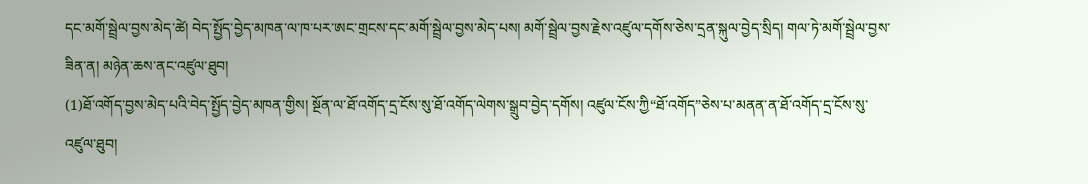དང་མགོ་སྦྲེལ་བྱས་མེད་ཚེ། བེད་སྤྱོད་བྱེད་མཁན་ལ་ཁ་པར་ཨང་གྲངས་དང་མགོ་སྦྲེལ་བྱས་མེད་པས། མགོ་སྦྲེལ་བྱས་རྗེས་འཛུལ་དགོས་ཅེས་དྲན་སྐུལ་བྱེད་སྲིད། གལ་ཏེ་མགོ་སྦྲེལ་བྱས་ཟིན་ན། མཉེན་ཆས་ནང་འཛུལ་ཐུབ།
(1)ཐོ་འགོད་བྱས་མེད་པའི་བེད་སྤྱོད་བྱེད་མཁན་གྱིས། སྔོན་ལ་ཐོ་འགོད་དྲ་ངོས་སུ་ཐོ་འགོད་ལེགས་སྒྲུབ་བྱེད་དགོས། འཛུལ་ངོས་ཀྱི“ཐོ་འགོད”ཅེས་པ་མནན་ན་ཐོ་འགོད་དྲ་ངོས་སུ་འཛུལ་ཐུབ།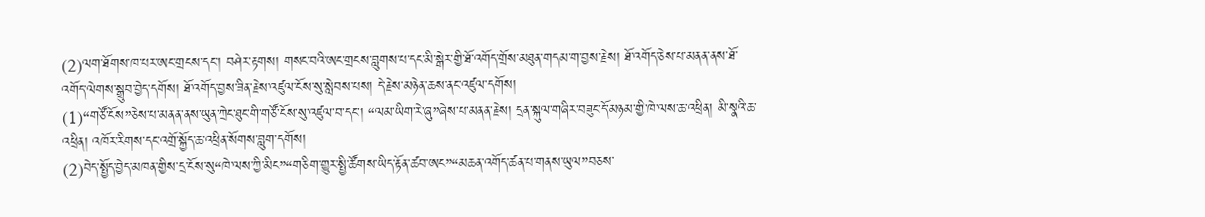(2)ལག་ཐོགས་ཁ་པར་ཨང་གྲངས་དང་། བཤེར་རྟགས། གསང་བའི་ཨང་གྲངས་བླུགས་པ་དང་མི་སྒེར་གྱི་ཐོ་འགོད་གྲོས་མཐུན་གདམ་ག་བྱས་རྗེས། ཐོ་འགོད་ཅེས་པ་མནན་ནས་ཐོ་འགོད་ལེགས་སྒྲུབ་བྱེད་དགོས། ཐོ་འགོད་བྱས་ཟིན་རྗེས་འཛུལ་ངོས་སུ་སླེབས་པས། དེ་རྗེས་མཉེན་ཆས་ནང་འཛུལ་དགོས།
(1)“གཙོ་ངོས”ཅེས་པ་མནན་ནས་ཡུན་ཀྲེང་ཐུང་གི་གཙོ་ངོས་སུ་འཛུལ་བ་དང་། “ལམ་ཡིག་རེ་ཞུ”ཞེས་པ་མནན་རྗེས། དྲན་སྐུལ་གཞིར་བཟུང་དོ་མཉམ་གྱི་ཁེ་ལས་ཆ་འཕྲིན། མི་སྣའི་ཆ་འཕྲིན། འཁོར་རིགས་དང་འགྲོ་སྐྱོད་ཆ་འཕྲིན་སོགས་བླུག་དགོས།
(2)བེད་སྤྱོད་བྱེད་མཁན་གྱིས་དྲ་ངོས་སུ“ཁེ་ལས་ཀྱི་མིང”“གཅིག་གྱུར་སྤྱི་ཚོགས་ཡིད་རྟོན་ཚབ་ཨང”“མཆན་འགོད་ཚན་པ་གནས་ཡུལ”བཅས་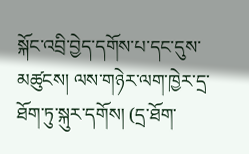སྐོང་འབྲི་བྱེད་དགོས་པ་དང་དུས་མཚུངས། ལས་གཉེར་ལག་ཁྱེར་དྲ་ཐོག་ཏུ་སྐུར་དགོས། (དྲ་ཐོག་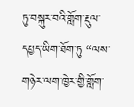ཏུ་བསྐུར་བའི་གློག་རྡུལ་དཔྱད་ཡིག་ཐོག་ཏུ “ལས་གཉེར་ལག་ཁྱེར་གྱི་གློག་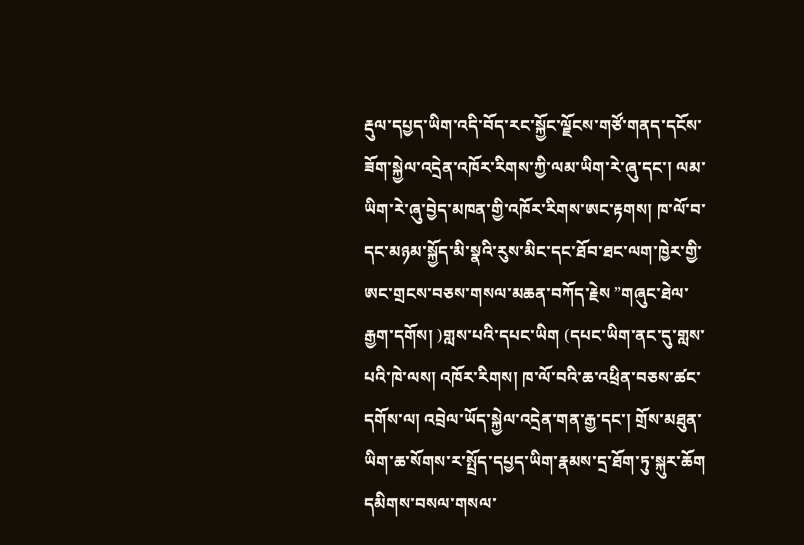རྡུལ་དཔྱད་ཡིག་འདི་བོད་རང་སྐྱོང་ལྗོངས་གཙོ་གནད་དངོས་ཟོག་སྐྱེལ་འདྲེན་འཁོར་རིགས་ཀྱི་ལམ་ཡིག་རེ་ཞུ་དང་། ལམ་ཡིག་རེ་ཞུ་བྱེད་མཁན་གྱི་འཁོར་རིགས་ཨང་རྟགས། ཁ་ལོ་བ་དང་མཉམ་སྐྱོད་མི་སྣའི་རུས་མིང་དང་ཐོབ་ཐང་ལག་ཁྱེར་གྱི་ཨང་གྲངས་བཅས་གསལ་མཆན་བཀོད་རྗེས ”གཞུང་ཐེལ་རྒྱག་དགོས། )གླས་པའི་དཔང་ཡིག (དཔང་ཡིག་ནང་དུ་གླས་པའི་ཁེ་ལས། འཁོར་རིགས། ཁ་ལོ་བའི་ཆ་འཕྲིན་བཅས་ཚང་དགོས་ལ། འབྲེལ་ཡོད་སྐྱེལ་འདྲེན་གན་རྒྱ་དང་། གྲོས་མཐུན་ཡིག་ཆ་སོགས་ར་སྤྲོད་དཔྱད་ཡིག་རྣམས་དྲ་ཐོག་ཏུ་སྐུར་ཆོག
དམིགས་བསལ་གསལ་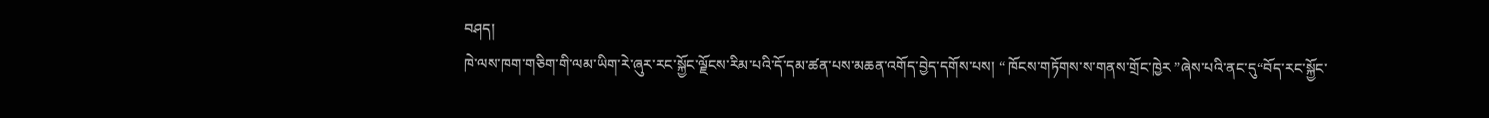བཤད།
ཁེ་ལས་ཁག་གཅིག་གི་ལམ་ཡིག་རེ་ཞུར་རང་སྐྱོང་ལྗོངས་རིམ་པའི་དོ་དམ་ཚན་པས་མཆན་འགོད་བྱེད་དགོས་པས། “ ཁོངས་གཏོགས་ས་གནས་གྲོང་ཁྱེར ”ཞེས་པའི་ནང་དུ“བོད་རང་སྐྱོང་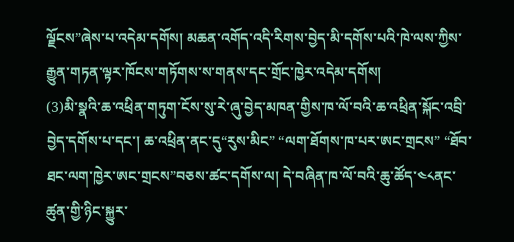ལྗོངས”ཞེས་པ་འདེམ་དགོས། མཆན་འགོད་འདི་རིགས་བྱེད་མི་དགོས་པའི་ཁེ་ལས་ཀྱིས་རྒྱུན་གཏན་ལྟར་ཁོངས་གཏོགས་ས་གནས་དང་གྲོང་ཁྱེར་འདེམ་དགོས།
(3)མི་སྣའི་ཆ་འཕྲིན་གཏུག་ངོས་སུ་རེ་ཞུ་བྱེད་མཁན་གྱིས་ཁ་ལོ་བའི་ཆ་འཕྲིན་སྐོང་འབྲི་བྱེད་དགོས་པ་དང་། ཆ་འཕྲིན་ནང་དུ“རུས་མིང” “ལག་ཐོགས་ཁ་པར་ཨང་གྲངས” “ཐོབ་ཐང་ལག་ཁྱེར་ཨང་གྲངས”བཅས་ཚང་དགོས་ལ། དེ་བཞིན་ཁ་ལོ་བའི་ཆུ་ཚོད་༤༨ནང་ཚུན་གྱི་ཉིང་སྐྱུར་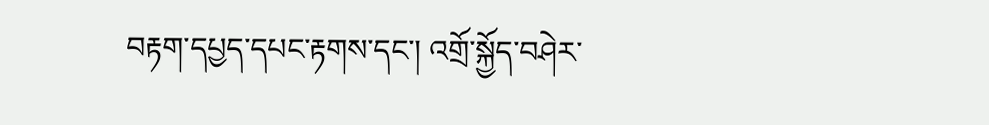བརྟག་དཔྱད་དཔང་རྟགས་དང་། འགྲོ་སྐྱོད་བཤེར་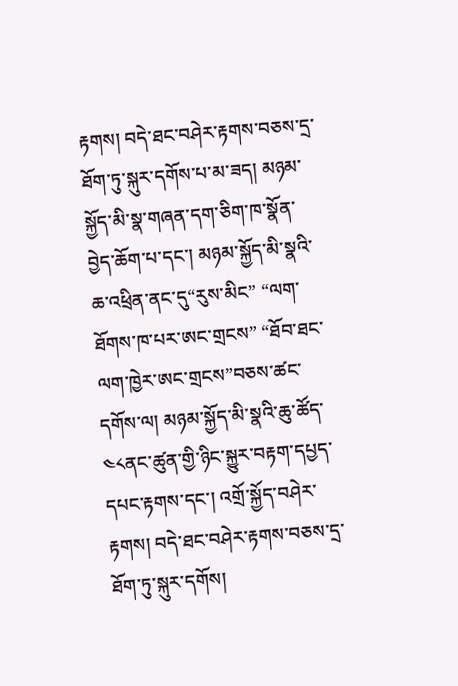རྟགས། བདེ་ཐང་བཤེར་རྟགས་བཅས་དྲ་ཐོག་ཏུ་སྐུར་དགོས་པ་མ་ཟད། མཉམ་སྐྱོད་མི་སྣ་གཞན་དག་ཅིག་ཁ་སྣོན་བྱེད་ཆོག་པ་དང་། མཉམ་སྐྱོད་མི་སྣའི་ཆ་འཕྲིན་ནང་དུ“རུས་མིང” “ལག་ཐོགས་ཁ་པར་ཨང་གྲངས” “ཐོབ་ཐང་ལག་ཁྱེར་ཨང་གྲངས”བཅས་ཚང་དགོས་ལ། མཉམ་སྐྱོད་མི་སྣའི་ཆུ་ཚོད་༤༨ནང་ཚུན་གྱི་ཉིང་སྐྱུར་བརྟག་དཔྱད་དཔང་རྟགས་དང་། འགྲོ་སྐྱོད་བཤེར་རྟགས། བདེ་ཐང་བཤེར་རྟགས་བཅས་དྲ་ཐོག་ཏུ་སྐུར་དགོས།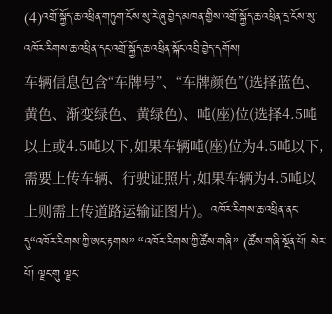(4)འགྲོ་སྐྱོད་ཆ་འཕྲིན་གཏུག་ངོས་སུ་རེ་ཞུ་བྱེད་མཁན་གྱིས་འགྲོ་སྐྱོད་ཆ་འཕྲིན་དྲ་ངོས་སུ་འཁོར་རིགས་ཆ་འཕྲིན་དང་འགྲོ་སྐྱོད་ཆ་འཕྲིན་སྐོང་འབྲི་བྱེད་དགོས།
车辆信息包含“车牌号”、“车牌颜色”(选择蓝色、黄色、渐变绿色、黄绿色)、吨(座)位(选择4.5吨以上或4.5吨以下,如果车辆吨(座)位为4.5吨以下,需要上传车辆、行驶证照片,如果车辆为4.5吨以上则需上传道路运输证图片)。འཁོར་རིགས་ཆ་འཕྲིན་ནང་དུ“འཁོར་རིགས་ཀྱི་ཨང་རྟགས” “འཁོར་རིགས་ཀྱི་ཚོས་གཞི” (ཚོས་གཞི་སྔོན་པོ། སེར་པོ། ལྗང་གུ ལྗང་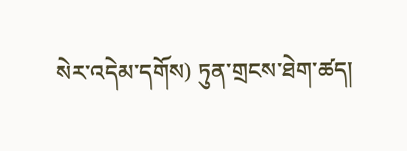སེར་འདེམ་དགོས) ཏུན་གྲངས་ཐེག་ཚད།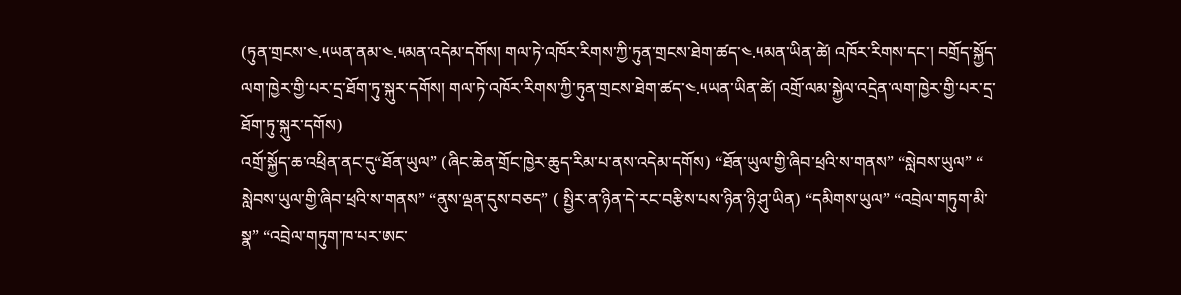(ཏུན་གྲངས་༤.༥ཡན་ནམ་༤.༥མན་འདེམ་དགོས། གལ་ཏེ་འཁོར་རིགས་ཀྱི་ཏུན་གྲངས་ཐེག་ཚད་༤.༥མན་ཡིན་ཚེ། འཁོར་རིགས་དང་། བགྲོད་སྐྱོད་ལག་ཁྱེར་གྱི་པར་དྲ་ཐོག་ཏུ་སྐུར་དགོས། གལ་ཏེ་འཁོར་རིགས་ཀྱི་ཏུན་གྲངས་ཐེག་ཚད་༤.༥ཡན་ཡིན་ཚེ། འགྲོ་ལམ་སྐྱེལ་འདྲེན་ལག་ཁྱེར་གྱི་པར་དྲ་ཐོག་ཏུ་སྐུར་དགོས)
འགྲོ་སྐྱོད་ཆ་འཕྲིན་ནང་དུ“ཐོན་ཡུལ” (ཞིང་ཆེན་གྲོང་ཁྱེར་ཆུད་རིམ་པ་ནས་འདེམ་དགོས) “ཐོན་ཡུལ་གྱི་ཞིབ་ཕྲའི་ས་གནས” “སླེབས་ཡུལ” “ སླེབས་ཡུལ་གྱི་ཞིབ་ཕྲའི་ས་གནས” “ནུས་ལྡན་དུས་བཅད” ( སྤྱིར་ན་ཉིན་དེ་རང་བརྩིས་པས་ཉིན་ཉི་ཤུ་ཡིན) “དམིགས་ཡུལ” “འབྲེལ་གཏུག་མི་སྣ” “འབྲེལ་གཏུག་ཁ་པར་ཨང་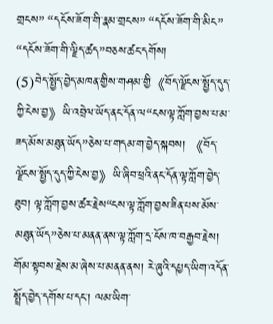གྲངས” “དངོས་ཟོག་གི་རྣམ་གྲངས” “དངོས་ཟོག་གི་མིང” “དངོས་ཟོག་གི་ལྗིད་ཚད”བཅས་ཚང་དགོས།
(5)བེད་སྤྱོད་བྱེད་མཁན་གྱིས་གཤམ་གྱི《བོད་ལྗོངས་སྤྱོད་དུད་ཀྱི་ངེས་བྱ》ཡི་འབྲེལ་ཡོད་ནང་དོན་ལ“ངས་ལྟ་ཀློག་བྱས་པ་མ་ཟད་མོས་མཐུན་ཡོད”ཅེས་པ་གདམ་ག་བྱེད་སྐབས། 《བོད་ལྗོངས་སྤྱོད་དུད་ཀྱི་ངེས་བྱ》ཡི་ཞིབ་ཕྲའི་ནང་དོན་ལྟ་ཀློག་བྱེད་ཐུབ། ལྟ་ཀློག་བྱས་ཚར་རྗེས“ངས་ལྟ་ཀློག་བྱས་ཟིན་པས་མོས་མཐུན་ཡོད”ཅེས་པ་མནན་ནས་ལྟ་ཀློག་དྲ་ངོས་ཁ་བརྒྱབ་རྗེས། གོམ་སྟབས་རྗེས་མ་ཞེས་པ་མནན་ནས། རེ་ཞུའི་དཔྱད་ཡིག་འདོན་སྤྲོད་བྱེད་དགོས་པ་དང་། ལམ་ཡིག་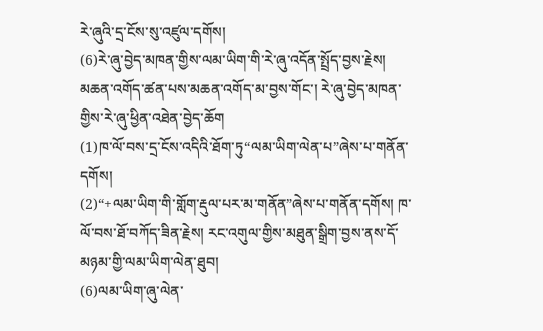རེ་ཞུའི་དྲ་ངོས་སུ་འཛུལ་དགོས།
(6)རེ་ཞུ་བྱེད་མཁན་གྱིས་ལམ་ཡིག་གི་རེ་ཞུ་འདོན་སྤྲོད་བྱས་རྗེས། མཆན་འགོད་ཚན་པས་མཆན་འགོད་མ་བྱས་གོང་། རེ་ཞུ་བྱེད་མཁན་གྱིས་རེ་ཞུ་ཕྱིན་འཐེན་བྱེད་ཆོག
(1)ཁ་ལོ་བས་དྲ་ངོས་འདིའི་ཐོག་ཏུ“ལམ་ཡིག་ལེན་པ”ཞེས་པ་གནོན་དགོས།
(2)“+ལམ་ཡིག་གི་གློག་རྡུལ་པར་མ་གནོན”ཞེས་པ་གནོན་དགོས། ཁ་ལོ་བས་ཐོ་བཀོད་ཟིན་རྗེས། རང་འགུལ་གྱིས་མཐུན་སྒྲིག་བྱས་ནས་དོ་མཉམ་གྱི་ལམ་ཡིག་ལེན་ཐུབ།
(6)ལམ་ཡིག་ཞུ་ལེན་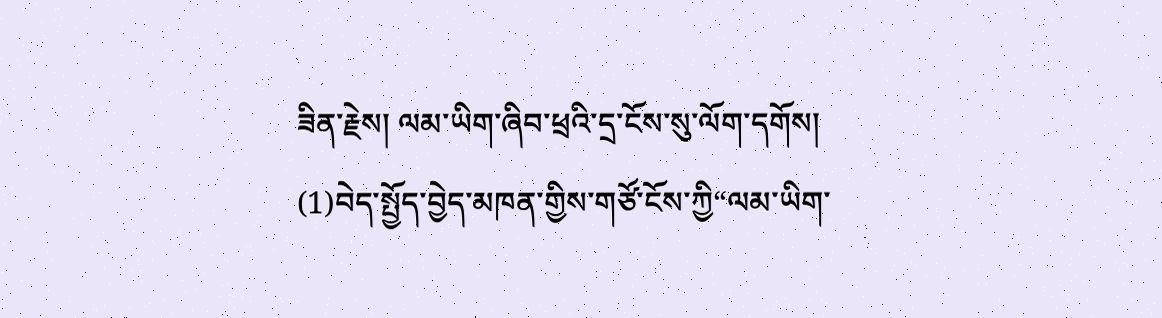ཟིན་རྗེས། ལམ་ཡིག་ཞིབ་ཕྲའི་དྲ་ངོས་སུ་ལོག་དགོས།
(1)བེད་སྤྱོད་བྱེད་མཁན་གྱིས་གཙོ་ངོས་ཀྱི“ལམ་ཡིག་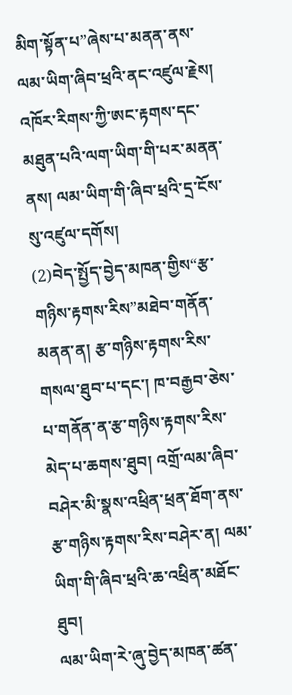མིག་སྟོན་པ”ཞེས་པ་མནན་ནས་ལམ་ཡིག་ཞིབ་ཕྲའི་ནང་འཛུལ་རྗེས། འཁོར་རིགས་ཀྱི་ཨང་རྟགས་དང་མཐུན་པའི་ལག་ཡིག་གི་པར་མནན་ནས། ལམ་ཡིག་གི་ཞིབ་ཕྲའི་དྲ་ངོས་སུ་འཛུལ་དགོས།
(2)བེད་སྤྱོད་བྱེད་མཁན་གྱིས“རྩ་གཉིས་རྟགས་རིས”མཐེབ་གནོན་མནན་ན། རྩ་གཉིས་རྟགས་རིས་གསལ་ཐུབ་པ་དང་། ཁ་བརྒྱབ་ཅེས་པ་གནོན་ན་རྩ་གཉིས་རྟགས་རིས་མེད་པ་ཆགས་ཐུབ། འགྲོ་ལམ་ཞིབ་བཤེར་མི་སྣས་འཕྲིན་ཕྲན་ཐོག་ནས་རྩ་གཉིས་རྟགས་རིས་བཤེར་ན། ལམ་ཡིག་གི་ཞིབ་ཕྲའི་ཆ་འཕྲིན་མཐོང་ཐུབ།
ལམ་ཡིག་རེ་ཞུ་བྱེད་མཁན་ཚན་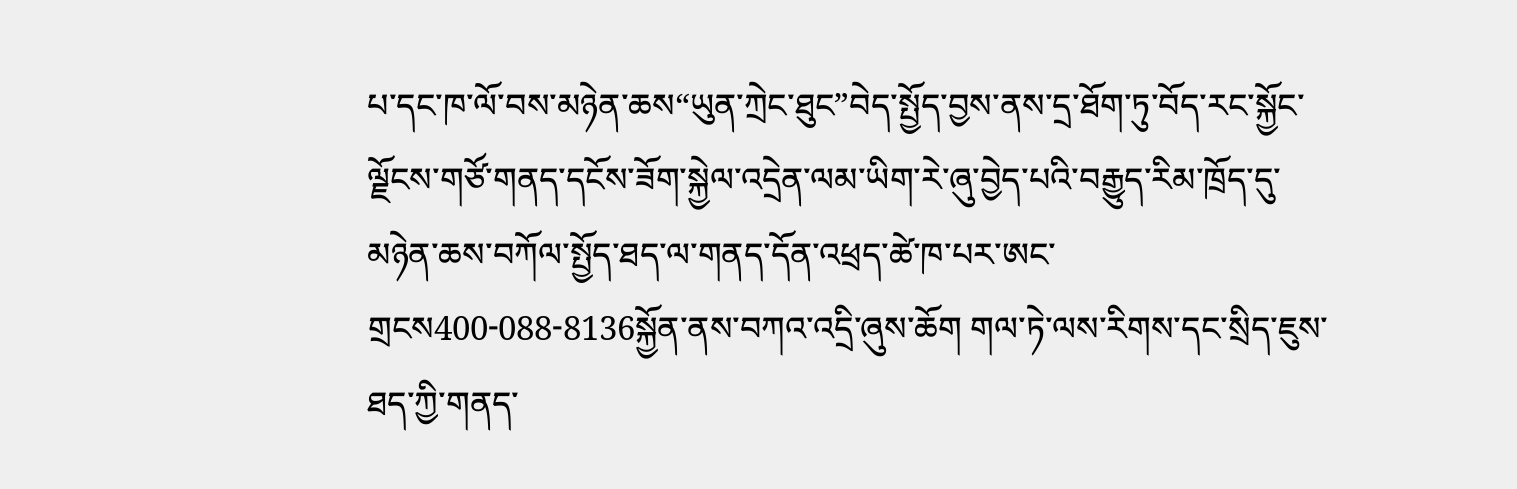པ་དང་ཁ་ལོ་བས་མཉེན་ཆས“ཡུན་ཀྲེང་ཐུང”བེད་སྤྱོད་བྱས་ནས་དྲ་ཐོག་ཏུ་བོད་རང་སྐྱོང་ལྗོངས་གཙོ་གནད་དངོས་ཟོག་སྐྱེལ་འདྲེན་ལམ་ཡིག་རེ་ཞུ་བྱེད་པའི་བརྒྱུད་རིམ་ཁྲོད་དུ་མཉེན་ཆས་བཀོལ་སྤྱོད་ཐད་ལ་གནད་དོན་འཕྲད་ཚེ་ཁ་པར་ཨང་གྲངས400-088-8136སྐྱོན་ནས་བཀའ་འདྲི་ཞུས་ཆོག གལ་ཏེ་ལས་རིགས་དང་སྲིད་ཇུས་ཐད་ཀྱི་གནད་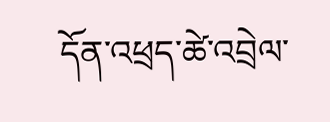དོན་འཕྲད་ཚེ་འབྲེལ་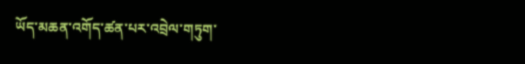ཡོད་མཆན་འགོད་ཚན་པར་འབྲེལ་གཏུག་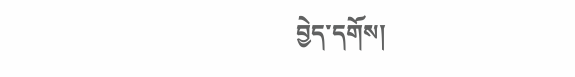བྱེད་དགོས།